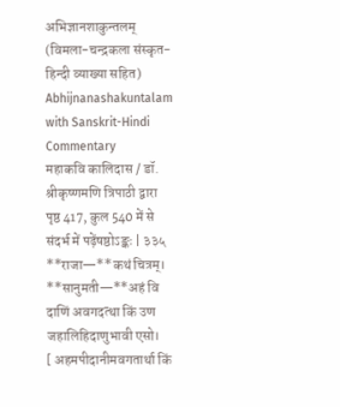अभिज्ञानशाकुन्तलम् (विमला-चन्द्रकला संस्कृत-हिन्दी व्याख्या सहित)
Abhijnanashakuntalam with Sanskrit-Hindi Commentary
महाकवि कालिदास / डॉ. श्रीकृष्णमणि त्रिपाठी द्वारा
पृष्ठ 417, कुल 540 में से
संदर्भ में पढ़ेंषष्ठोऽङ्कः | ३३५
**राजा—**कथं चित्रम्।
**सानुमती—**अहं वि दाणिं अवगदत्था किं उण जहालिहिदाणुभावी एसो।
[ अहमपीदानीमवगतार्था किं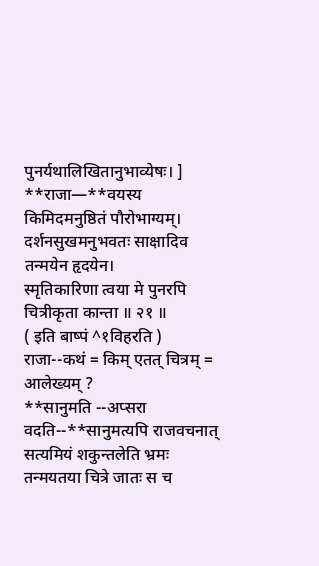पुनर्यथालिखितानुभाव्येषः। ]
**राजा—**वयस्य किमिदमनुष्ठितं पौरोभाग्यम्।
दर्शनसुखमनुभवतः साक्षादिव तन्मयेन हृदयेन।
स्मृतिकारिणा त्वया मे पुनरपि चित्रीकृता कान्ता ॥ २१ ॥
( इति बाष्पं ^१विहरति )
राजा--कथं = किम् एतत् चित्रम् = आलेख्यम् ?
**सानुमति --अप्सरा वदति--**सानुमत्यपि राजवचनात् सत्यमियं शकुन्तलेति भ्रमः तन्मयतया चित्रे जातः स च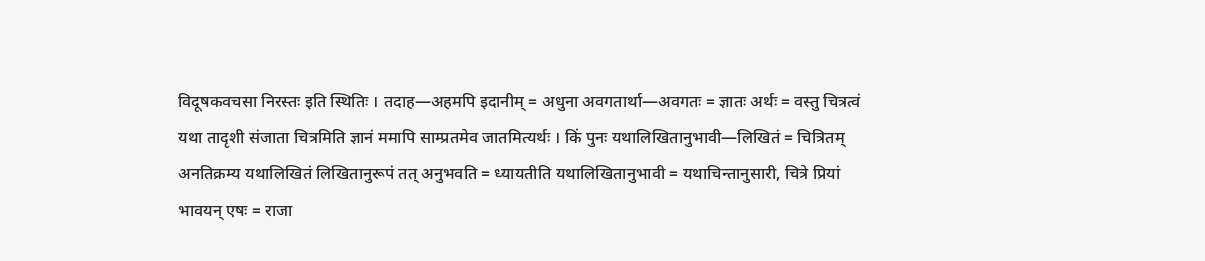विदूषकवचसा निरस्तः इति स्थितिः । तदाह—अहमपि इदानीम् = अधुना अवगतार्था—अवगतः = ज्ञातः अर्थः = वस्तु चित्रत्वं यथा तादृशी संजाता चित्रमिति ज्ञानं ममापि साम्प्रतमेव जातमित्यर्थः । किं पुनः यथालिखितानुभावी—लिखितं = चित्रितम् अनतिक्रम्य यथालिखितं लिखितानुरूपं तत् अनुभवति = ध्यायतीति यथालिखितानुभावी = यथाचिन्तानुसारी, चित्रे प्रियां भावयन् एषः = राजा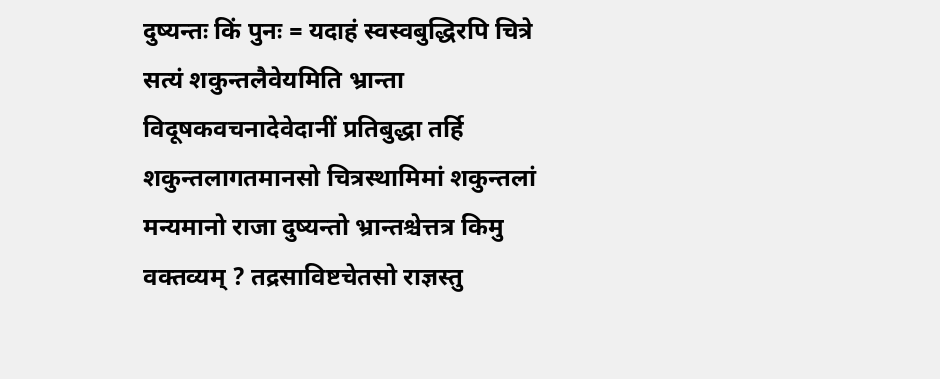दुष्यन्तः किं पुनः = यदाहं स्वस्वबुद्धिरपि चित्रे सत्यं शकुन्तलैवेयमिति भ्रान्ता विदूषकवचनादेवेदानीं प्रतिबुद्धा तर्हि शकुन्तलागतमानसो चित्रस्थामिमां शकुन्तलां मन्यमानो राजा दुष्यन्तो भ्रान्तश्चेत्तत्र किमु वक्तव्यम् ? तद्रसाविष्टचेतसो राज्ञस्तु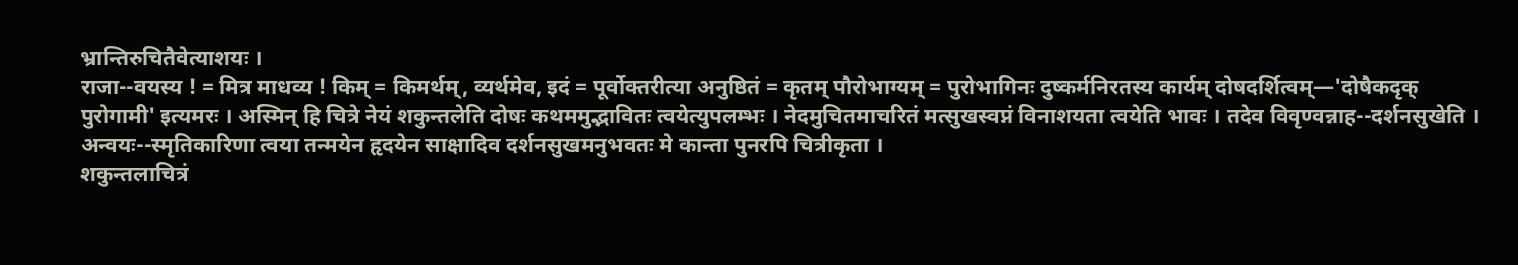भ्रान्तिरुचितैवेत्याशयः ।
राजा--वयस्य ! = मित्र माधव्य ! किम् = किमर्थम्, व्यर्थमेव, इदं = पूर्वोक्तरीत्या अनुष्ठितं = कृतम् पौरोभाग्यम् = पुरोभागिनः दुष्कर्मनिरतस्य कार्यम् दोषदर्शित्वम्—'दोषैकदृक् पुरोगामी' इत्यमरः । अस्मिन् हि चित्रे नेयं शकुन्तलेति दोषः कथममुद्भावितः त्वयेत्युपलम्भः । नेदमुचितमाचरितं मत्सुखस्वप्नं विनाशयता त्वयेति भावः । तदेव विवृण्वन्नाह--दर्शनसुखेति ।
अन्वयः--स्मृतिकारिणा त्वया तन्मयेन हृदयेन साक्षादिव दर्शनसुखमनुभवतः मे कान्ता पुनरपि चित्रीकृता ।
शकुन्तलाचित्रं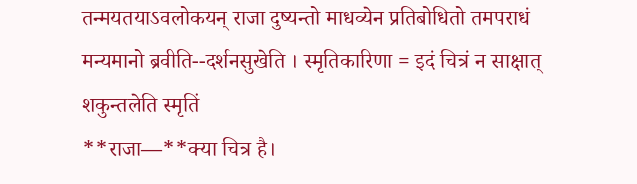तन्मयतयाऽवलोकयन् राजा दुष्यन्तो माधव्येन प्रतिबोधितो तमपराधं मन्यमानो ब्रवीति--दर्शनसुखेति । स्मृतिकारिणा = इदं चित्रं न साक्षात् शकुन्तलेति स्मृतिं
**राजा—**क्या चित्र है।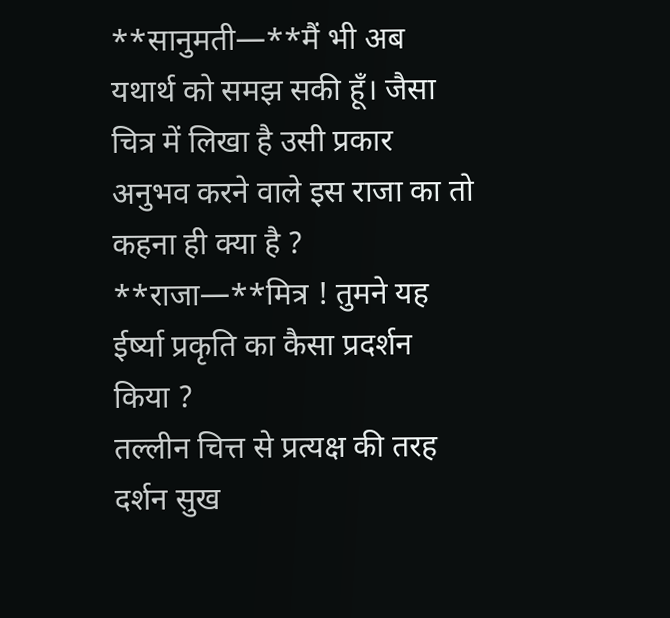**सानुमती—**मैं भी अब यथार्थ को समझ सकी हूँ। जैसा चित्र में लिखा है उसी प्रकार अनुभव करने वाले इस राजा का तो कहना ही क्या है ?
**राजा—**मित्र ! तुमने यह ईर्ष्या प्रकृति का कैसा प्रदर्शन किया ?
तल्लीन चित्त से प्रत्यक्ष की तरह दर्शन सुख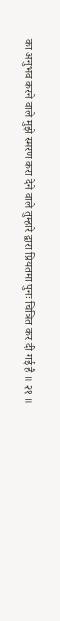का अनुभव करने वाले मुझे स्मरण करा देने वाले तुम्हारे द्वारा प्रियतमा पुनः चित्रित कर दी गई है ॥ २१ ॥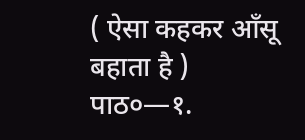( ऐसा कहकर आँसू बहाता है )
पाठ०—१.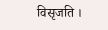विसृजति ।